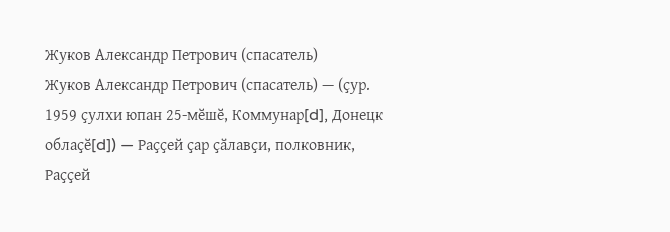Жуков Александр Петрович (спасатель)
Жуков Александр Петрович (спасатель) — (ҫур. 1959 ҫулхи юпан 25-мӗшӗ, Коммунар[d], Донецк облаҫӗ[d]) — Раҫҫей ҫар ҫӑлавҫи, полковник, Раҫҫей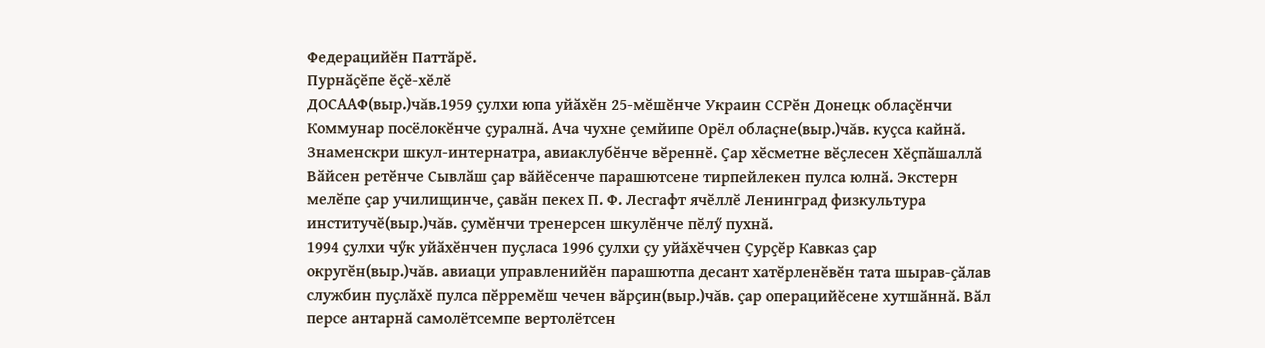Федерацийӗн Паттӑрӗ.
Пурнӑҫӗпе ӗҫӗ-хӗлӗ
ДОСААФ(выр.)чăв.1959 ҫулхи юпа уйӑхӗн 25-мӗшӗнче Украин ССРӗн Донецк облаҫӗнчи Коммунар посёлокӗнче ҫуралнӑ. Ача чухне ҫемйипе Орёл облаҫне(выр.)чăв. куҫса кайнӑ. Знаменскри шкул-интернатра, авиаклубӗнче вӗреннӗ. Ҫар хӗсметне вӗҫлесен Хӗҫпӑшаллӑ Вӑйсен ретӗнче Сывлӑш ҫар вӑйӗсенче парашютсене тирпейлекен пулса юлнӑ. Экстерн мелӗпе ҫар училищинче, ҫавӑн пекех П. Ф. Лесгафт ячӗллӗ Ленинград физкультура институчӗ(выр.)чăв. ҫумӗнчи тренерсен шкулӗнче пӗлӳ пухнӑ.
1994 ҫулхи чӳк уйӑхӗнчен пуҫласа 1996 ҫулхи ҫу уйӑхӗччен Ҫурҫӗр Кавказ ҫар округӗн(выр.)чăв. авиаци управленийӗн парашютпа десант хатӗрленӗвӗн тата шырав-ҫӑлав службин пуҫлӑхӗ пулса пӗрремӗш чечен вӑрҫин(выр.)чăв. ҫар операцийӗсене хутшӑннӑ. Вӑл персе антарнӑ самолётсемпе вертолётсен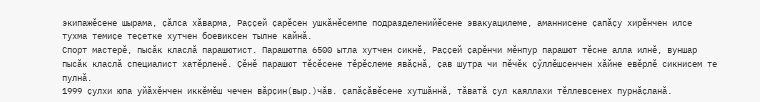экипажӗсене шырама, ҫӑлса хӑварма, Раҫҫей ҫарӗсен ушкӑнӗсемпе подразделенийӗсене эвакуацилеме, аманнисене ҫапӑҫу хирӗнчен илсе тухма темиҫе теҫетке хутчен боевиксен тылне кайнӑ.
Спорт мастерӗ, пысӑк класлӑ парашютист. Парашютпа 6500 ытла хутчен сикнӗ, Раҫҫей ҫарӗнчи мӗнпур парашют тӗсне алла илнӗ, вуншар пысӑк класлӑ специалист хатӗрленӗ. Ҫӗнӗ парашют тӗсӗсене тӗрӗслеме явӑҫнӑ, ҫав шутра чи пӗчӗк ҫӳллӗшсенчен хӑйне евӗрлӗ сикнисем те пулнӑ.
1999 ҫулхи юпа уйӑхӗнчен иккӗмӗш чечен вӑрҫин(выр.)чăв. ҫапӑҫӑвӗсене хутшӑннӑ, тӑватӑ ҫул каяллахи тӗллевсенех пурнӑҫланӑ.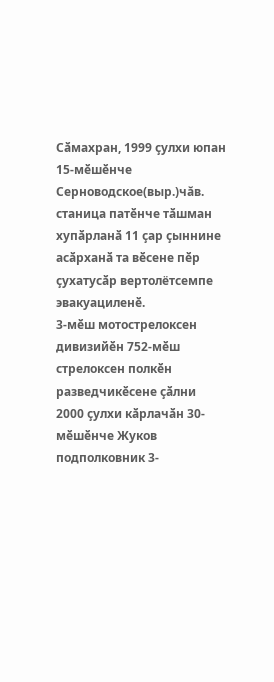Сӑмахран, 1999 ҫулхи юпан 15-мӗшӗнче Серноводское(выр.)чăв. станица патӗнче тӑшман хупӑрланӑ 11 ҫар ҫыннине асӑрханӑ та вӗсене пӗр ҫухатусӑр вертолётсемпе эвакуациленӗ.
3-мӗш мотострелоксен дивизийӗн 752-мӗш стрелоксен полкӗн разведчикӗсене ҫӑлни
2000 ҫулхи кӑрлачӑн 30-мӗшӗнче Жуков подполковник 3-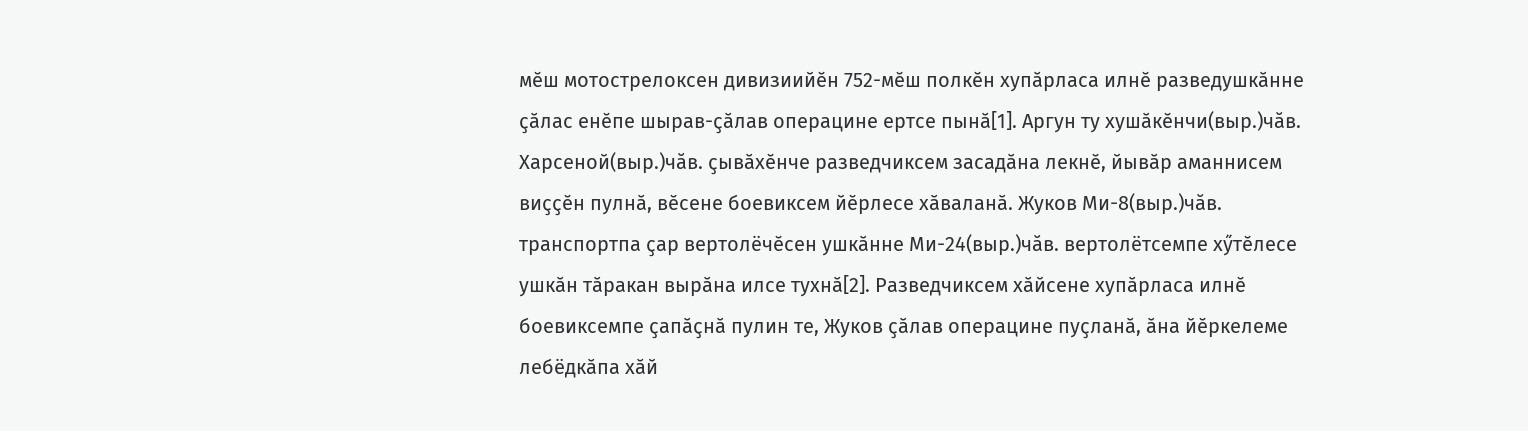мӗш мотострелоксен дивизиийӗн 752-мӗш полкӗн хупӑрласа илнӗ разведушкӑнне ҫӑлас енӗпе шырав-ҫӑлав операцине ертсе пынӑ[1]. Аргун ту хушӑкӗнчи(выр.)чăв. Харсеной(выр.)чăв. ҫывӑхӗнче разведчиксем засадӑна лекнӗ, йывӑр аманнисем виҫҫӗн пулнӑ, вӗсене боевиксем йӗрлесе хӑваланӑ. Жуков Ми-8(выр.)чăв. транспортпа ҫар вертолёчӗсен ушкӑнне Ми-24(выр.)чăв. вертолётсемпе хӳтӗлесе ушкӑн тӑракан вырӑна илсе тухнӑ[2]. Разведчиксем хӑйсене хупӑрласа илнӗ боевиксемпе ҫапӑҫнӑ пулин те, Жуков ҫӑлав операцине пуҫланӑ, ӑна йӗркелеме лебёдкӑпа хӑй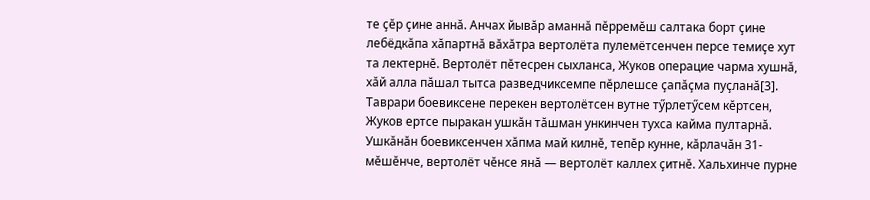те ҫӗр ҫине аннӑ. Анчах йывӑр аманнӑ пӗрремӗш салтака борт ҫине лебёдкӑпа хӑпартнӑ вӑхӑтра вертолёта пулемётсенчен персе темиҫе хут та лектернӗ. Вертолёт пӗтесрен сыхланса, Жуков операцие чарма хушнӑ, хӑй алла пӑшал тытса разведчиксемпе пӗрлешсе ҫапӑҫма пуҫланӑ[3].
Таврари боевиксене перекен вертолётсен вутне тӳрлетӳсем кӗртсен, Жуков ертсе пыракан ушкӑн тӑшман ункинчен тухса кайма пултарнӑ. Ушкӑнӑн боевиксенчен хӑпма май килнӗ, тепӗр кунне, кӑрлачӑн 31-мӗшӗнче, вертолёт чӗнсе янӑ — вертолёт каллех ҫитнӗ. Хальхинче пурне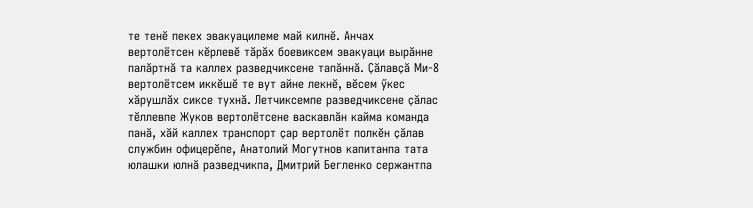те тенӗ пекех эвакуацилеме май килнӗ. Анчах вертолётсен кӗрлевӗ тӑрӑх боевиксем эвакуаци вырӑнне палӑртнӑ та каллех разведчиксене тапӑннӑ. Ҫӑлавҫӑ Ми-8 вертолётсем иккӗшӗ те вут айне лекнӗ, вӗсем ӳкес хӑрушлӑх сиксе тухнӑ. Летчиксемпе разведчиксене ҫӑлас тӗллевпе Жуков вертолётсене васкавлӑн кайма команда панӑ, хӑй каллех транспорт ҫар вертолёт полкӗн ҫӑлав службин офицерӗпе, Анатолий Могутнов капитанпа тата юлашки юлнӑ разведчикпа, Дмитрий Бегленко сержантпа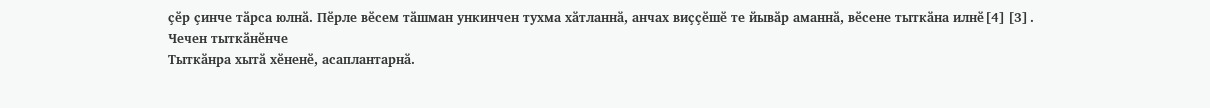ҫӗр ҫинче тӑрса юлнӑ. Пӗрле вӗсем тӑшман ункинчен тухма хӑтланнӑ, анчах виҫҫӗшӗ те йывӑр аманнӑ, вӗсене тыткӑна илнӗ[4][3].
Чечен тыткӑнӗнче
Тыткӑнра хытӑ хӗненӗ, асаплантарнӑ.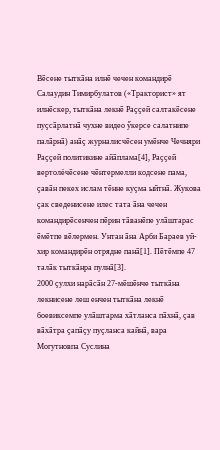Вӗсене тыткӑна илнӗ чечен командирӗ Салаудин Тимирбулатов («Тракторист» ят илнӗскер, тыткӑна лекнӗ Раҫҫей салтакӗсене пуҫсӑрлатнӑ чухне видео ӳкерсе салатнипе палӑрнӑ) анӑҫ журналисчӗсен умӗнче Чечняри Раҫҫей политикине айӑплама[4], Раҫҫей вертолёчӗсене чӗнтермелли кодсене пама, ҫавӑн пекех ислам тӗнне куҫма ыйтнӑ. Жукова ҫак сведенисене илес тата ӑна чечен командирӗсенчен пӗрин тӑванӗпе улӑштарас ӗмӗтпе вӗлермен. Унтан ӑна Арби Бараев уй-хир командирӗн отрядне панӑ[1]. Пӗтӗмпе 47 талӑк тыткӑнра пулнӑ[3].
2000 ҫулхи нарӑсӑн 27-мӗшӗнче тыткӑна лекнисене леш енчен тыткӑна лекнӗ боевиксемпе улӑштарма хӑтланса пӑхнӑ, ҫав вӑхӑтра ҫапӑҫу пуҫланса кайнӑ, вара Могутновпа Суслина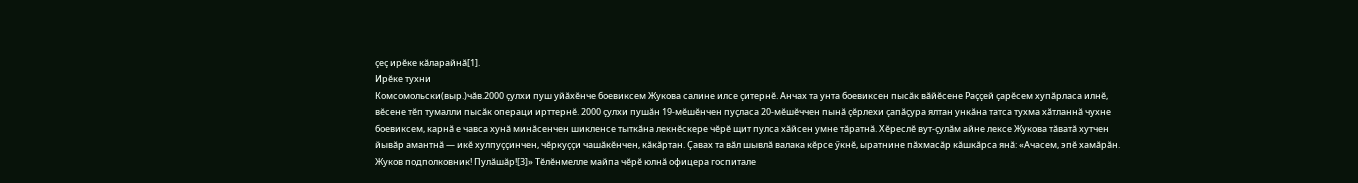ҫеҫ ирӗке кӑларайнӑ[1].
Ирӗке тухни
Комсомольски(выр.)чăв.2000 ҫулхи пуш уйӑхӗнче боевиксем Жукова салине илсе ҫитернӗ. Анчах та унта боевиксен пысӑк вӑйӗсене Раҫҫей ҫарӗсем хупӑрласа илнӗ, вӗсене тӗп тумалли пысӑк операци ирттернӗ. 2000 ҫулхи пушӑн 19-мӗшӗнчен пуҫласа 20-мӗшӗччен пынӑ ҫӗрлехи ҫапӑҫура ялтан ункӑна татса тухма хӑтланнӑ чухне боевиксем, карнӑ е чавса хунӑ минӑсенчен шикленсе тыткӑна лекнӗскере чӗрӗ щит пулса хӑйсен умне тӑратнӑ. Хӗреслӗ вут-ҫулӑм айне лексе Жукова тӑватӑ хутчен йывӑр амантнӑ — икӗ хулпуҫҫинчен, чӗркуҫҫи чашӑкӗнчен, кӑкӑртан. Ҫавах та вӑл шывлӑ валака кӗрсе ӳкнӗ, ыратнине пӑхмасӑр кӑшкӑрса янӑ: «Ачасем, эпӗ хамӑрӑн. Жуков подполковник! Пулӑшӑр![3]» Тӗлӗнмелле майпа чӗрӗ юлнӑ офицера госпитале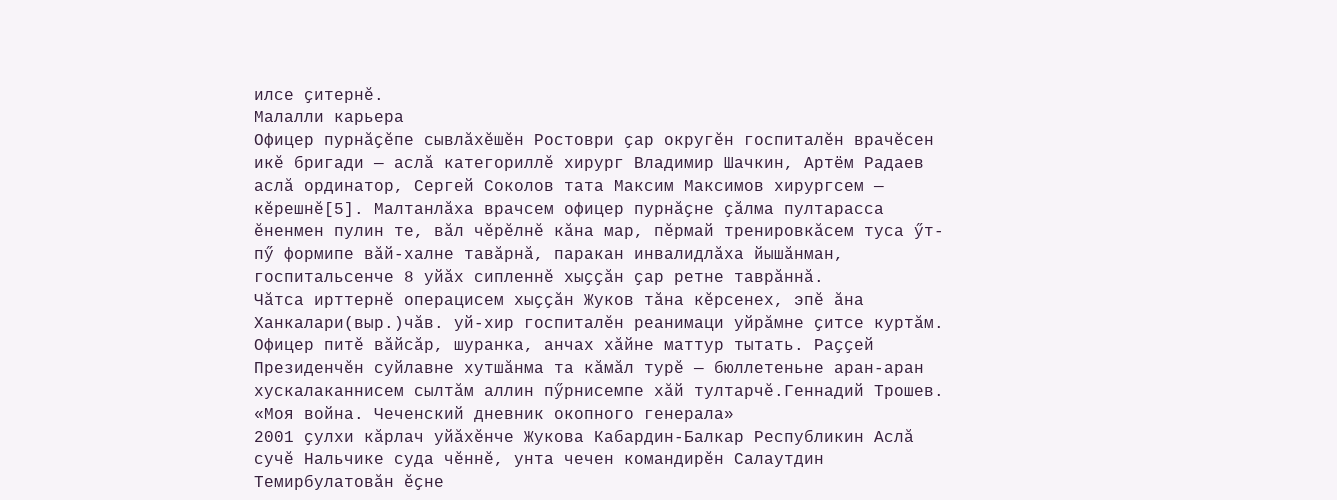илсе ҫитернӗ.
Малалли карьера
Офицер пурнӑҫӗпе сывлӑхӗшӗн Ростоври ҫар округӗн госпиталӗн врачӗсен икӗ бригади — аслӑ категориллӗ хирург Владимир Шачкин, Артём Радаев аслӑ ординатор, Сергей Соколов тата Максим Максимов хирургсем — кӗрешнӗ[5]. Малтанлӑха врачсем офицер пурнӑҫне ҫӑлма пултарасса ӗненмен пулин те, вӑл чӗрӗлнӗ кӑна мар, пӗрмай тренировкӑсем туса ӳт-пӳ формипе вӑй-халне тавӑрнӑ, паракан инвалидлӑха йышӑнман, госпитальсенче 8 уйӑх сипленнӗ хыҫҫӑн ҫар ретне таврӑннӑ.
Чӑтса ирттернӗ операцисем хыҫҫӑн Жуков тӑна кӗрсенех, эпӗ ӑна Ханкалари(выр.)чăв. уй-хир госпиталӗн реанимаци уйрӑмне ҫитсе куртӑм. Офицер питӗ вӑйсӑр, шуранка, анчах хӑйне маттур тытать. Раҫҫей Президенчӗн суйлавне хутшӑнма та кӑмӑл турӗ — бюллетеньне аран-аран хускалаканнисем сылтӑм аллин пӳрнисемпе хӑй тултарчӗ.Геннадий Трошев. «Моя война. Чеченский дневник окопного генерала»
2001 ҫулхи кӑрлач уйӑхӗнче Жукова Кабардин-Балкар Республикин Аслӑ сучӗ Нальчике суда чӗннӗ, унта чечен командирӗн Салаутдин Темирбулатовӑн ӗҫне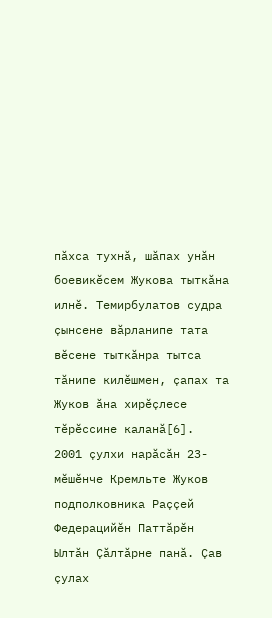пӑхса тухнӑ, шӑпах унӑн боевикӗсем Жукова тыткӑна илнӗ. Темирбулатов судра ҫынсене вӑрланипе тата вӗсене тыткӑнра тытса тӑнипе килӗшмен, ҫапах та Жуков ӑна хирӗҫлесе тӗрӗссине каланӑ[6].
2001 ҫулхи нарӑсӑн 23-мӗшӗнче Кремльте Жуков подполковника Раҫҫей Федерацийӗн Паттӑрӗн Ылтӑн Ҫӑлтӑрне панӑ. Ҫав ҫулах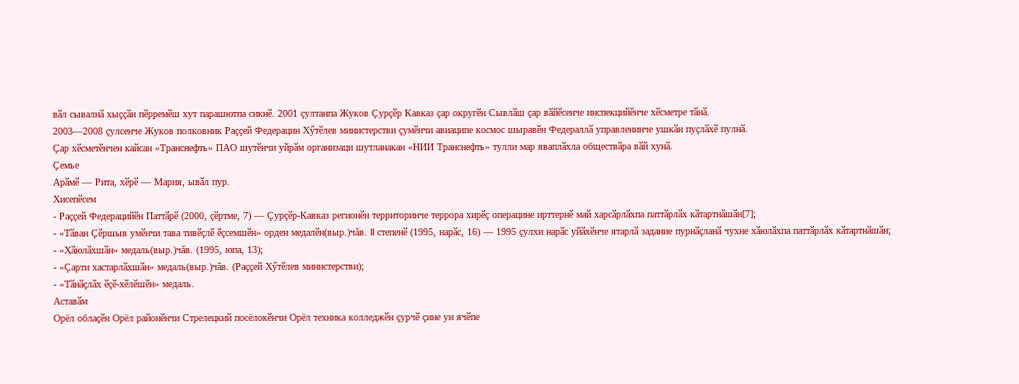вӑл сывалнӑ хыҫҫӑн пӗрремӗш хут парашютпа сикнӗ. 2001 ҫултанпа Жуков Ҫурҫӗр Кавказ ҫар округӗн Сывлӑш ҫар вӑйӗсенче инспекцийӗнче хӗсметре тӑнӑ.
2003—2008 ҫулсенче Жуков полковник Раҫҫей Федерацин Хӳтӗлев министерстви ҫумӗнчи авиаципе космос шыравӗн Федераллӑ управленинче ушкӑн пуҫлӑхӗ пулнӑ.
Ҫар хӗсметӗнчен кайсан «Транснефть» ПАО шутӗнчи уйрӑм организаци шутланакан «НИИ Транснефть» тулли мар яваплӑхла обществӑра вӑй хунӑ.
Ҫемье
Арӑмӗ — Рита, хӗрӗ — Мария, ывӑл пур.
Хисепӗсем
- Раҫҫей Федерацийӗн Паттӑрӗ (2000, ҫӗртме, 7) — Ҫурҫӗр-Кавказ регионӗн территоринче террора хирӗҫ операцине ирттернӗ май харсӑрлӑхпа паттӑрлӑх кӑтартнӑшӑн[7];
- «Тӑван Ҫӗршыв умӗнчи тава тивӗҫлӗ ӗҫсемшӗн» орден медалӗн(выр.)чăв. II степенӗ (1995, нарӑс, 16) — 1995 ҫулхи нарӑс уйӑхӗнче ятарлӑ задание пурнӑҫланӑ чухне хӑюлӑхпа паттӑрлӑх кӑтартнӑшӑн;
- «Хӑюлӑхшӑн» медаль(выр.)чăв. (1995, юпа, 13);
- «Ҫарти хастарлӑхшӑн» медаль(выр.)чăв. (Раҫҫей Хӳтӗлев министерстви);
- «Тӑнӑҫлӑх ӗҫӗ-хӗлӗшӗн» медаль.
Аставӑм
Орёл облаҫӗн Орёл районӗнчи Стрелецкий посёлокӗнчи Орёл техника колледжӗн ҫурчӗ ҫине ун ячӗпе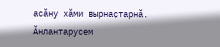асӑну хӑми вырнаҫтарнӑ.
Ӑнлантарусем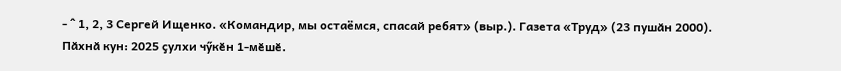- ^ 1, 2, 3 Сергей Ищенко. «Командир, мы остаёмся, спасай ребят» (выр.). Газета «Труд» (23 пушӑн 2000). Пӑхнӑ кун: 2025 ҫулхи чӳкӗн 1-мӗшӗ.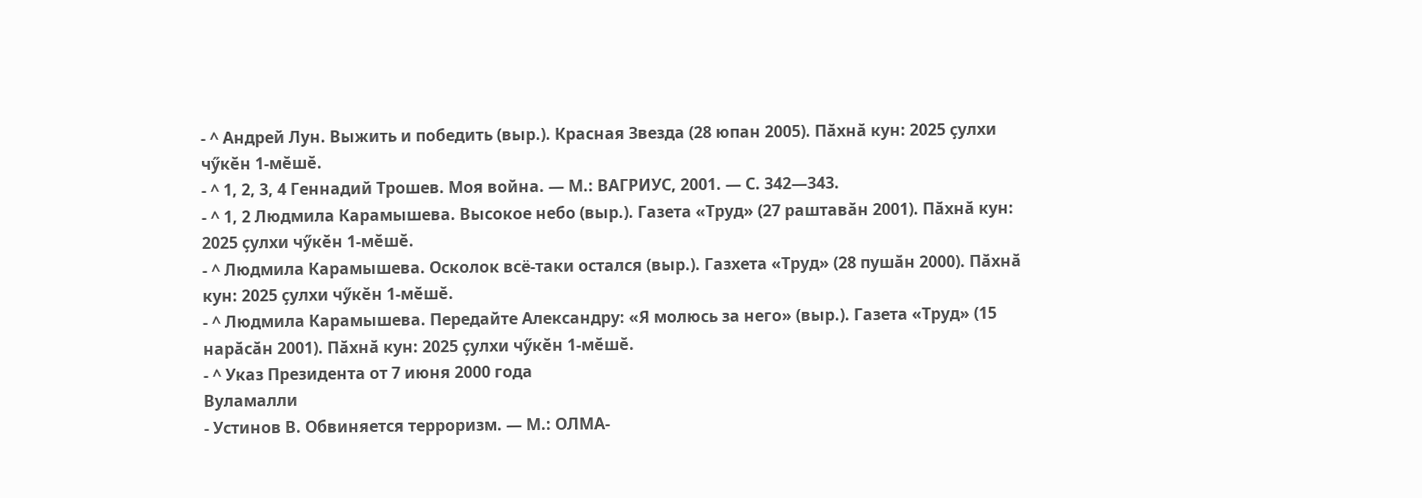- ^ Андрей Лун. Выжить и победить (выр.). Красная Звезда (28 юпан 2005). Пӑхнӑ кун: 2025 ҫулхи чӳкӗн 1-мӗшӗ.
- ^ 1, 2, 3, 4 Геннадий Трошев. Моя война. — М.: ВАГРИУС, 2001. — С. 342—343.
- ^ 1, 2 Людмила Карамышева. Высокое небо (выр.). Газета «Труд» (27 раштавӑн 2001). Пӑхнӑ кун: 2025 ҫулхи чӳкӗн 1-мӗшӗ.
- ^ Людмила Карамышева. Осколок всё-таки остался (выр.). Газхета «Труд» (28 пушӑн 2000). Пӑхнӑ кун: 2025 ҫулхи чӳкӗн 1-мӗшӗ.
- ^ Людмила Карамышева. Передайте Александру: «Я молюсь за него» (выр.). Газета «Труд» (15 нарӑсӑн 2001). Пӑхнӑ кун: 2025 ҫулхи чӳкӗн 1-мӗшӗ.
- ^ Указ Президента от 7 июня 2000 года
Вуламалли
- Устинов В. Обвиняется терроризм. — М.: ОЛМА-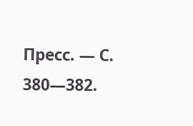Пресс. — С. 380—382.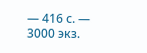— 416 с. — 3000 экз.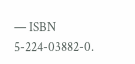— ISBN 5-224-03882-0.